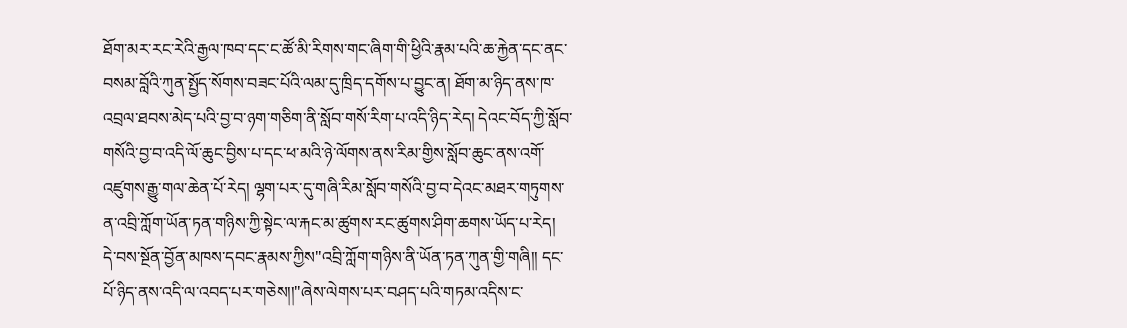ཐོག་མར་རང་རེའི་རྒྱལ་ཁབ་དང་ང་ཚོ་མི་རིགས་གང་ཞིག་གི་ཕྱིའི་རྣམ་པའི་ཆ་རྐྱེན་དང་ནང་བསམ་བློའི་ཀུན་སྤྱོད་སོགས་བཟང་པོའི་ལམ་དུ་ཁྲིད་དགོས་པ་བྱུང་ན། ཐོག་མ་ཉིད་ནས་ཁ་འབྲལ་ཐབས་མེད་པའི་བྱ་བ་ཉག་གཅིག་ནི་སློབ་གསོ་རིག་པ་འདི་ཉིད་རེད། དེའང་བོད་ཀྱི་སློབ་གསོའི་བྱ་བ་འདི་ལོ་ཆུང་བྱིས་པ་དང་ཕ་མའི་ཉེ་ལོགས་ནས་རིམ་གྱིས་སློབ་ཆུང་ནས་འགོ་འཛུགས་རྒྱུ་གལ་ཆེན་པོ་རེད། ལྷག་པར་དུ་གཞི་རིམ་སློབ་གསོའི་བྱ་བ་དེའང་མཐར་གཏུགས་ན་འབྲི་ཀློག་ཡོན་ཏན་གཉིས་ཀྱི་སྟེང་ལ་རྐང་མ་ཚུགས་རང་ཚུགས་ཤིག་ཆགས་ཡོད་པ་རེད། དེ་བས་སྔོན་བྱོན་མཁས་དབང་རྣམས་ཀྱིས"འབྲི་ཀློག་གཉིས་ནི་ཡོན་ཏན་ཀུན་གྱི་གཞི།། དང་པོ་ཉིད་ནས་འདི་ལ་འབད་པར་གཅེས།།"ཞེས་ལེགས་པར་བཤད་པའི་གཏམ་འདིས་ང་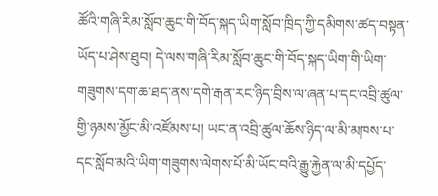ཚོའི་གཞི་རིམ་སློབ་ཆུང་གི་བོད་སྐད་ཡིག་སློབ་ཁྲིད་ཀྱི་དམིགས་ཚད་བསྟན་ཡོད་པ་ཤེས་ཐུབ། དེ་ལས་གཞི་རིམ་སློབ་ཆུང་གི་བོད་སྐད་ཡིག་གི་ཡིག་གཟུགས་དག་ཆ་ཐད་ནས་དགེ་རྒན་རང་ཉིད་བྲིས་ལ་ཞན་པ་དང་འབྲི་ཚུལ་གྱི་ཉམས་མྱོང་མི་འཛོམས་པ། ཡང་ན་འབྲི་ཚུལ་ཆོས་ཉིད་ལ་མི་མཁས་པ་དང་སློབ་མའི་ཡིག་གཟུགས་ལེགས་པོ་མི་ཡོང་བའི་རྒྱུ་རྐྱེན་ལ་མི་དཔྱོད་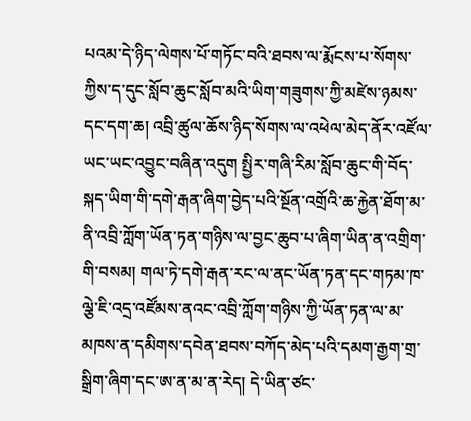པའམ་དེ་ཉིད་ལེགས་པོ་གཏོང་བའི་ཐབས་ལ་རྨོངས་པ་སོགས་ཀྱིས་ད་དུང་སློབ་ཆུང་སློབ་མའི་ཡིག་གཟུགས་ཀྱི་མཛེས་ཉམས་དང་དག་ཆ། འབྲི་ཚུལ་ཆོས་ཉིད་སོགས་ལ་འཕེལ་མེད་ནོར་འཛོལ་ཡང་ཡང་འབྱུང་བཞིན་འདུག སྤྱིར་གཞི་རིམ་སློབ་ཆུང་གི་བོད་སྐད་ཡིག་གི་དགེ་རྒན་ཞིག་བྱེད་པའི་སྔོན་འགྲོའི་ཆ་རྐྱེན་ཐོག་མ་ནི་འབྲི་ཀློག་ཡོན་ཏན་གཉིས་ལ་བྱང་ཆུབ་པ་ཞིག་ཡིན་ན་འགྲིག་གི་བསམ། གལ་ཏེ་དགེ་རྒན་རང་ལ་ནང་ཡོན་ཏན་དང་གཏམ་ཁ་ལྕེ་ཇི་འདྲ་འཛོམས་ནའང་འབྲི་ཀློག་གཉིས་ཀྱི་ཡོན་ཏན་ལ་མ་མཁས་ན་དམིགས་དབེན་ཐབས་བཀོད་མེད་པའི་དམག་རྒྱག་གྲ་སྒྲིག་ཞིག་དང་ཨ་ན་མ་ན་རེད། དེ་ཡིན་ཙང་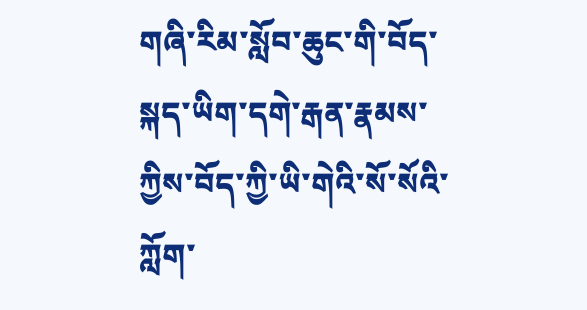གཞི་རིམ་སློབ་ཆུང་གི་བོད་སྐད་ཡིག་དགེ་རྒན་རྣམས་ཀྱིས་བོད་ཀྱི་ཡི་གེའི་སོ་སོའི་ཀློག་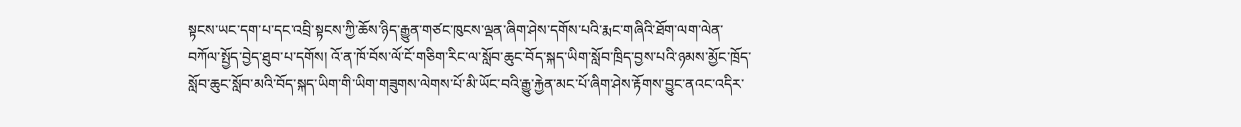སྟངས་ཡང་དག་པ་དང་འབྲི་སྟངས་ཀྱི་ཆོས་ཉིད་རྒྱུན་གཙང་ཁུངས་ལྡན་ཞིག་ཤེས་དགོས་པའི་རྨང་གཞིའི་ཐོག་ལག་ལེན་བཀོལ་སྤྱོད་བྱེད་ཐུབ་པ་དགོས། འོ་ན་ཁོ་བོས་ལོ་ངོ་གཅིག་རིང་ལ་སློབ་ཆུང་བོད་སྐད་ཡིག་སློབ་ཁྲིད་བྱས་པའི་ཉམས་མྱོང་ཁྲོད་སློབ་ཆུང་སློབ་མའི་བོད་སྐད་ཡིག་གི་ཡིག་གཟུགས་ལེགས་པོ་མི་ཡོང་བའི་རྒྱུ་རྐྱེན་མང་པོ་ཞིག་ཤེས་རྟོགས་བྱུང་ནའང་འདིར་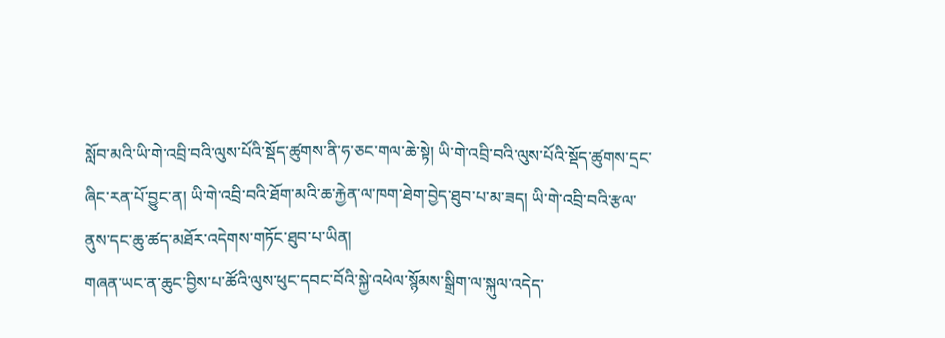སློབ་མའི་ཡི་གེ་འབྲི་བའི་ལུས་པོའི་སྡོད་ཚུགས་ནི་ཧ་ཅང་གལ་ཆེ་སྟེ། ཡི་གེ་འབྲི་བའི་ལུས་པོའི་སྡོད་ཚུགས་དྲང་ཞིང་རན་པོ་བྱུང་ན། ཡི་གེ་འབྲི་བའི་ཐོག་མའི་ཆ་རྐྱེན་ལ་ཁག་ཐེག་བྱེད་ཐུབ་པ་མ་ཟད། ཡི་གེ་འབྲི་བའི་རྩལ་ནུས་དང་ཆུ་ཚད་མཐོར་འདེགས་གཏོང་ཐུབ་པ་ཡིན།
གཞན་ཡང་ན་ཆུང་བྱིས་པ་ཚོའི་ལུས་ཕུང་དབང་བོའི་སྐྱེ་འཕེལ་སྙོམས་སྒྲིག་ལ་སྐུལ་འདེད་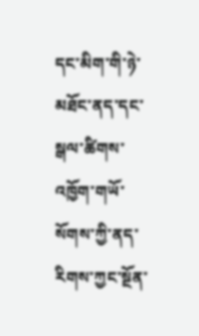དང་མིག་གི་ཉེ་མཐོང་ནད་དང་སྒལ་ཚིགས་འཁྱོག་གཡོ་སོགས་ཀྱི་ནད་རིགས་ཀྱང་སྔོན་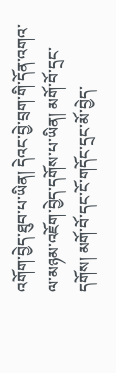འགོག་བྱེད་ཐུབ་པ་ཡིན། དེའང་བྱེ་བྲག་གི་དོན་འགའ་ལ་མཉམ་འཇོག་བྱེད་དགོས་པ་ཡིན། མགོ་བོ་དྲང་དགོས། མགོ་བོ་དང་ངོ་གདོང་དྲང་མོ་བྱེད་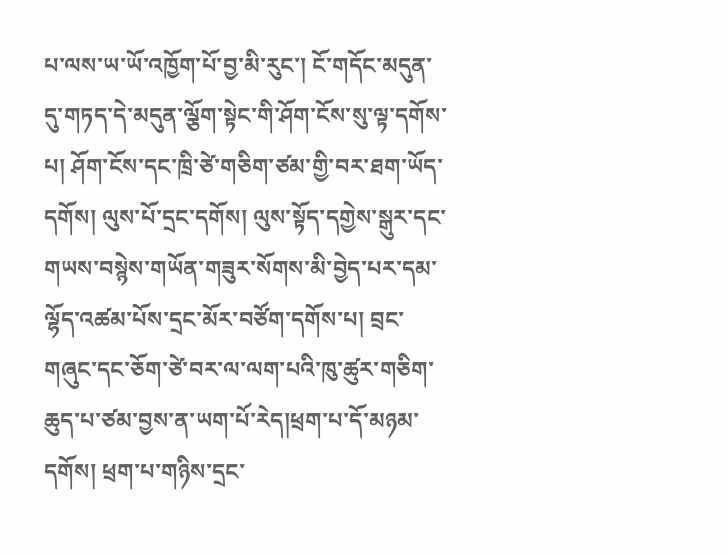པ་ལས་ཡ་ཡོ་འཁྱོག་པོ་བྱ་མི་རུང་། ངོ་གདོང་མདུན་དུ་གཏད་དེ་མདུན་ལྕོག་སྟེང་གི་ཤོག་ངོས་སུ་ལྟ་དགོས་པ། ཤོག་ངོས་དང་ཁྲི་ཙེ་གཅིག་ཙམ་གྱི་བར་ཐག་ཡོད་དགོས། ལུས་པོ་དྲང་དགོས། ལུས་སྟོད་དགྱེས་སྒུར་དང་གཡས་བསྙེས་གཡོན་གཟུར་སོགས་མི་བྱེད་པར་དམ་ལྷོད་འཚམ་པོས་དྲང་མོར་བཙོག་དགོས་པ། བྲང་གཞུང་དང་ཅོག་ཙེ་བར་ལ་ལག་པའི་ཁུ་ཚུར་གཅིག་ཆུད་པ་ཙམ་བྱས་ན་ཡག་པོ་རེད།ཕྲག་པ་དོ་མཉམ་དགོས། ཕྲག་པ་གཉིས་དྲང་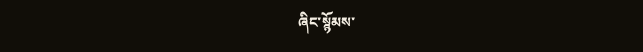ཞིང་སྙོམས་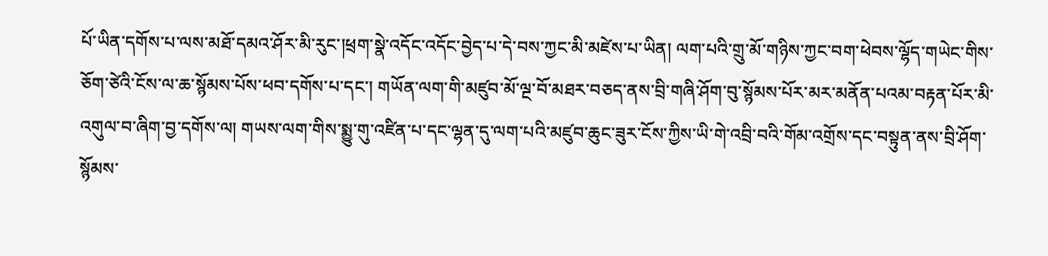པོ་ཡིན་དགོས་པ་ལས་མཐོ་དམའ་ཤོར་མི་རུང་།ཕྲག་སྣེ་འདོང་འདོང་བྱེད་པ་དེ་བས་ཀྱང་མི་མཛེས་པ་ཡིན། ལག་པའི་གྲུ་མོ་གཉིས་ཀྱང་བག་ཕེབས་ལྷོད་གཡེང་གིས་ཅོག་ཙེའི་ངོས་ལ་ཆ་སྙོམས་པོས་ཕབ་དགོས་པ་དང་། གཡོན་ལག་གི་མཛུབ་མོ་ལྔ་བོ་མཐར་བཅད་ནས་བྲི་གཞི་ཤོག་བུ་སྙོམས་པོར་མར་མནོན་པའམ་བརྟན་པོར་མི་འགུལ་བ་ཞིག་བྱ་དགོས་ལ། གཡས་ལག་གིས་སྨྱུ་གུ་འཛིན་པ་དང་ལྷན་དུ་ལག་པའི་མཛུབ་ཆུང་ཟུར་ངོས་ཀྱིས་ཡི་གེ་འབྲི་བའི་གོམ་འགྲོས་དང་བསྟུན་ནས་བྲི་ཤོག་སྙོམས་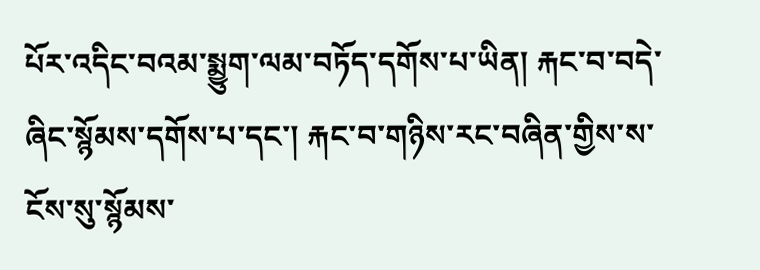པོར་འདིང་བའམ་སྨྱུག་ལམ་བཏོད་དགོས་པ་ཡིན། རྐང་བ་བདེ་ཞིང་སྙོམས་དགོས་པ་དང་། རྐང་བ་གཉིས་རང་བཞིན་གྱིས་ས་ངོས་སུ་སྙོམས་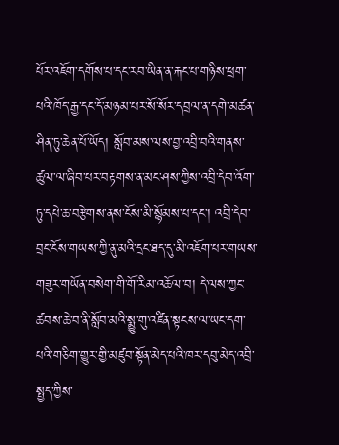པོར་འཇོག་དགོས་པ་དང་རབ་ཡིན་ན་རྐང་པ་གཉིས་ཕྲག་པའི་ཁོད་རྒྱ་དང་དོ་མཉམ་པར་སོ་སོར་དབྲལ་ན་དགེ་མཚན་ཤིན་ཏུ་ཆེན་པོ་ཡོད། སློབ་མས་ལས་བྱ་འབྲི་བའི་གནས་ཚུལ་ལ་ཞིབ་པར་བརྟགས་ན་མང་ཤས་ཀྱིས་འབྲི་དེབ་འོག་ཏུ་དཔེ་ཆ་བརྩེགས་ནས་ངོས་མི་སྙོམས་པ་དང་། འབྲི་དེབ་བྲང་ངོས་གཡས་ཀྱི་ནུ་མའི་དྲང་ཐད་དུ་མི་འཇོག་པར་གཡས་གཟུར་གཡོན་བསེག་གི་གོ་རིམ་འཆོལ་བ། དེ་ལས་ཀྱང་ཚབས་ཆེ་བ་ནི་སློབ་མའི་སྨྱུ་གུ་འཛིན་སྟངས་ལ་ཡང་དག་པའི་གཅིག་གྱུར་གྱི་མཛུབ་སྟོན་མེད་པའི་ཁར་དབུ་མེད་འབྲི་སྤྱད་ཀྱིས་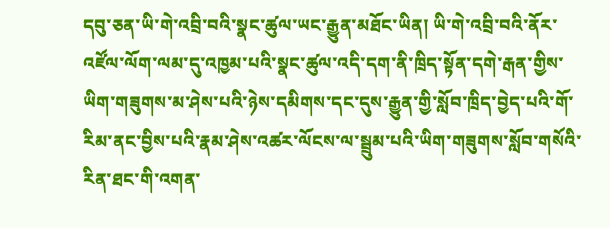དབུ་ཅན་ཡི་གེ་འབྲི་བའི་སྣང་ཚུལ་ཡང་རྒྱུན་མཐོང་ཡིན། ཡི་གེ་འབྲི་བའི་ནོར་འཛོལ་ལོག་ལམ་དུ་འཁྱམ་པའི་སྣང་ཚུལ་འདི་དག་ནི་ཁྲིད་སྟོན་དགེ་རྒན་གྱིས་ཡིག་གཟུགས་མ་ཤེས་པའི་ཉེས་དམིགས་དང་དུས་རྒྱུན་གྱི་སློབ་ཁྲིད་བྱེད་པའི་གོ་རིམ་ནང་བྱིས་པའི་རྣམ་ཤེས་འཚར་ལོངས་ལ་སྦྲུམ་པའི་ཡིག་གཟུགས་སློབ་གསོའི་རིན་ཐང་གི་འགན་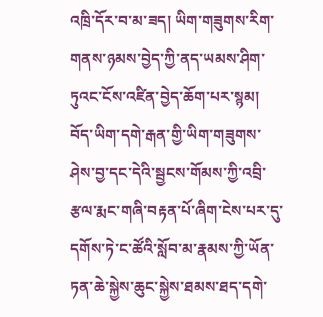འཁྲི་དོར་བ་མ་ཟད། ཡིག་གཟུགས་རིག་གནས་ཉམས་བྱེད་ཀྱི་ནད་ཡམས་ཤིག་ཏུའང་ངོས་འཛིན་བྱེད་ཆོག་པར་སྙམ།
བོད་ཡིག་དགེ་རྒན་གྱི་ཡིག་གཟུགས་ཤེས་བྱ་དང་དེའི་སྦྱངས་གོམས་ཀྱི་འབྲི་རྩལ་རྨང་གཞི་བརྟན་པོ་ཞིག་ངེས་པར་དུ་དགོས་ཏེ་ང་ཚོའི་སློབ་མ་རྣམས་ཀྱི་ཡོན་ཏན་ཆེ་སྐྱེས་ཆུང་སྐྱེས་ཐམས་ཐད་དགེ་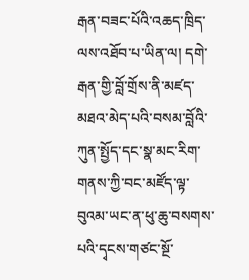རྒན་བཟང་པོའི་འཆད་ཁྲིད་ལས་འཐོབ་པ་ཡིན་ལ། དགེ་རྒན་གྱི་བློ་གྲོས་ནི་མཛད་མཐའ་མེད་པའི་བསམ་བློའི་ཀུན་སྤྱོད་དང་སྣ་མང་རིག་གནས་ཀྱི་བང་མཛོད་ལྟ་བུའམ་ཡང་ན་ཕུ་ཆུ་བསགས་པའི་དྭངས་གཙང་སྔོ་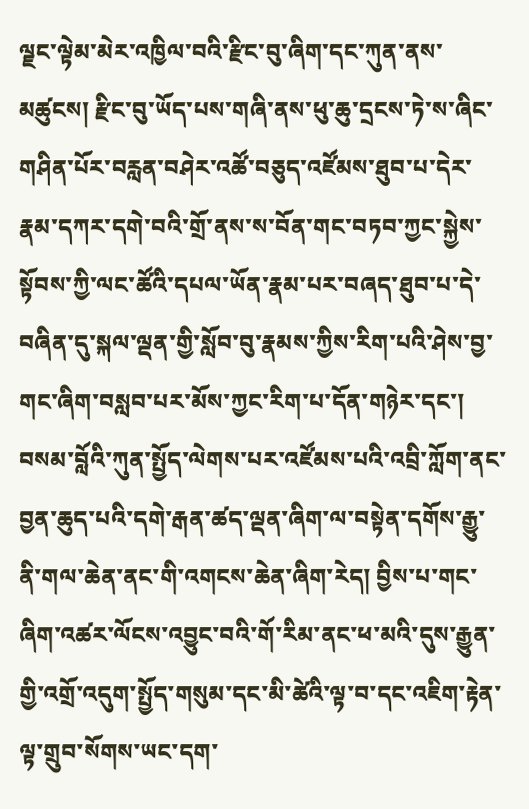ལྗང་ལྟེམ་མེར་འཁྱིལ་བའི་རྫིང་བུ་ཞིག་དང་ཀུན་ནས་མཚུངས། རྫིང་བུ་ཡོད་པས་གཞི་ནས་ཕུ་ཆུ་དྲངས་ཏེ་ས་ཞིང་གཤིན་པོར་བརླན་བཤེར་འཚོ་བཅུད་འཛོམས་ཐུབ་པ་དེར་རྣམ་དཀར་དགེ་བའི་གྲོ་ནས་ས་བོན་གང་བཏབ་ཀྱང་སྐྱེས་སྟོབས་ཀྱི་ལང་ཚོའི་དཔལ་ཡོན་རྣམ་པར་བཞད་ཐུབ་པ་དེ་བཞིན་དུ་སྐལ་ལྡན་གྱི་སློབ་བུ་རྣམས་ཀྱིས་རིག་པའི་ཤེས་བྱ་གང་ཞིག་བསླབ་པར་མོས་ཀྱང་རིག་པ་དོན་གཉེར་དང་། བསམ་བློའི་ཀུན་སྤྱོད་ལེགས་པར་འཛོམས་པའི་འབྲི་ཀློག་ནང་བྱན་ཆུད་པའི་དགེ་རྒན་ཚད་ལྡན་ཞིག་ལ་བསྟེན་དགོས་རྒྱུ་ནི་གལ་ཆེན་ནང་གི་འགངས་ཆེན་ཞིག་རེད། བྱིས་པ་གང་ཞིག་འཚར་ལོངས་འབྱུང་བའི་གོ་རིམ་ནང་ཕ་མའི་དུས་རྒྱུན་གྱི་འགྲོ་འདུག་སྤྱོད་གསུམ་དང་མི་ཚེའི་ལྟ་བ་དང་འཇིག་རྟེན་ལྟ་གྲུབ་སོགས་ཡང་དག་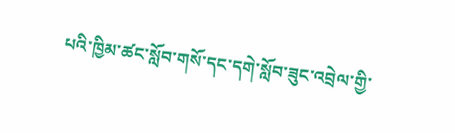པའི་ཁྱིམ་ཚང་སློབ་གསོ་དང་དགེ་སློབ་ཟུང་འབྲེལ་གྱི་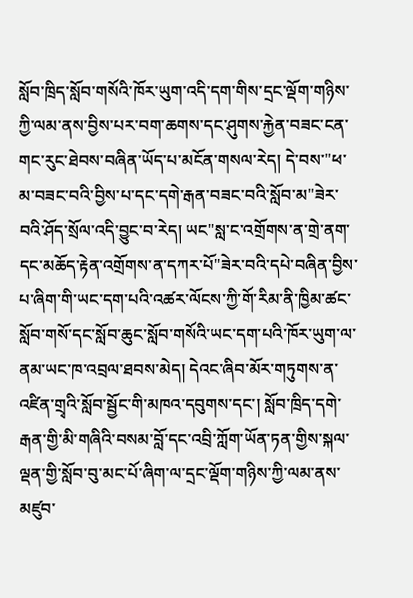སློབ་ཁྲིད་སློབ་གསོའི་ཁོར་ཡུག་འདི་དག་གིས་དྲང་ལྡོག་གཉིས་ཀྱི་ལམ་ནས་བྱིས་པར་བག་ཆགས་དང་ཤུགས་རྐྱེན་བཟང་ངན་གང་རུང་ཐེབས་བཞིན་ཡོད་པ་མངོན་གསལ་རེད། དེ་བས་"ཕ་མ་བཟང་བའི་བྱིས་པ་དང་དགེ་རྒན་བཟང་བའི་སློབ་མ"ཟེར་བའི་ཤོད་སྲོལ་འདི་བྱུང་བ་རེད། ཡང"སླ་ང་འགྲོགས་ན་གྲེ་ནག་དང་མཆོད་རྟེན་འགྲོགས་ན་དཀར་པོ"ཟེར་བའི་དཔེ་བཞིན་བྱིས་པ་ཞིག་གི་ཡང་དག་པའི་འཚར་ལོངས་ཀྱི་གོ་རིམ་ནི་ཁྱིམ་ཚང་སློབ་གསོ་དང་སློབ་ཆུང་སློབ་གསོའི་ཡང་དག་པའི་ཁོར་ཡུག་ལ་ནམ་ཡང་ཁ་འབྲལ་ཐབས་མེད། དེའང་ཞིབ་མོར་གཏུགས་ན་འཛིན་གྲྭའི་སློབ་སྦྱོང་གི་མཁའ་དབུགས་དང་། སློབ་ཁྲིད་དགེ་རྒན་གྱི་མི་གཞིའི་བསམ་བློ་དང་འབྲི་ཀློག་ཡོན་ཏན་གྱིས་སྐལ་ལྡན་གྱི་སློབ་བུ་མང་པོ་ཞིག་ལ་དྲང་ལྡོག་གཉིས་ཀྱི་ལམ་ནས་མཛུབ་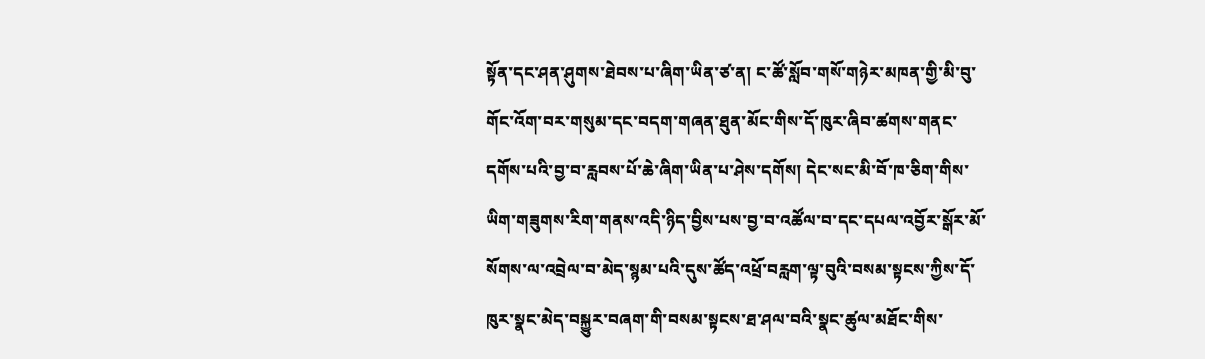སྟོན་དང་ཤན་ཤུགས་ཐེབས་པ་ཞིག་ཡིན་ཙ་ན། ང་ཚོ་སློབ་གསོ་གཉེར་མཁན་གྱི་མི་བུ་གོང་འོག་བར་གསུམ་དང་བདག་གཞན་ཐུན་མོང་གིས་དོ་ཁུར་ཞིབ་ཚགས་གནང་དགོས་པའི་བྱ་བ་རླབས་པོ་ཆེ་ཞིག་ཡིན་པ་ཤེས་དགོས། དེང་སང་མི་བོ་ཁ་ཅིག་གིས་ཡིག་གཟུགས་རིག་གནས་འདི་ཉིད་བྱིས་པས་བྱ་བ་འཚོལ་བ་དང་དཔལ་འབྱོར་སྒོར་མོ་སོགས་ལ་འབྲེལ་བ་མེད་སྙམ་པའི་དུས་ཚོད་འཕྲོ་བརླག་ལྟ་བུའི་བསམ་སྟངས་ཀྱིས་དོ་ཁུར་སྣང་མེད་བསྐྱུར་བཞག་གི་བསམ་སྟངས་ཐ་ཤལ་བའི་སྣང་ཚུལ་མཐོང་གིས་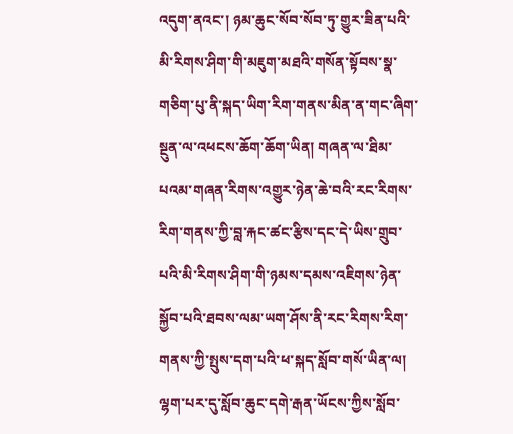འདུག་ནའང་། ཉམ་ཆུང་སོབ་སོབ་ཏུ་གྱུར་ཟིན་པའི་མི་རིགས་ཤིག་གི་མཇུག་མཐའི་གསོན་སྟོབས་སྣ་གཅིག་པུ་ནི་སྐད་ཡིག་རིག་གནས་མིན་ན་གང་ཞིག་སྔུན་ལ་འཕངས་ཆོག་ཆོག་ཡིན། གཞན་ལ་ཐིམ་པའམ་གཞན་རིགས་འགྱུར་ཉེན་ཆེ་བའི་རང་རིགས་རིག་གནས་ཀྱི་བླ་རྐང་ཚང་རྩིས་དང་དེ་ཡིས་གྲུབ་པའི་མི་རིགས་ཤིག་གི་ཉམས་དམས་འཇིགས་ཉེན་སྐྱོབ་པའི་ཐབས་ལམ་ཡག་ཤོས་ནི་རང་རིགས་རིག་གནས་ཀྱི་སྤུས་དག་པའི་ཕ་སྐད་སློབ་གསོ་ཡིན་ལ། ལྷག་པར་དུ་སློབ་ཆུང་དགེ་རྒན་ཡོངས་ཀྱིས་སློབ་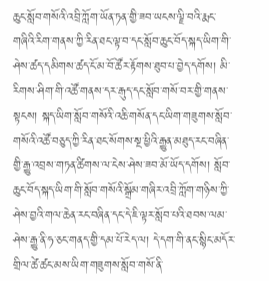ཆུང་སློབ་གསོའི་འབྲི་ཀློག་ཡོན་ཏན་གྱི་ཟབ་ཡངས་ལྗི་བའི་རྨང་གཞིའི་རིག་གནས་ཀྱི་རིན་ཐང་ལྟ་བ་དང་སློབ་ཆུང་བོད་སྐད་ཡིག་གི་ཤེས་ཚད་དམིགས་ཚད་ངོ་མ་བོ་ཚོར་རྟོགས་ཐུབ་པ་བྱེད་དགོས། མི་རིགས་ཤིག་གི་འཚོ་གནས་དར་རྒུད་དང་སློབ་གསོ་བར་གྱི་གནས་སྟངས། སྐད་ཡིག་སློབ་གསོའི་འཆི་གསོན་དང་ཡིག་གཟུགས་སློབ་གསོའི་འཚོ་བཅུད་ཀྱི་རིན་ཐང་སོགས་སྔ་ཕྱིའི་རྒྱུན་མཐུད་རང་བཞིན་གྱི་རྒྱུ་འབྲས་གཏན་ཚིགས་ལ་ངེས་ཤེས་ཟབ་མོ་ཡོད་དགོས། སློབ་ཆུང་བོད་སྐད་ཡིག་གི་སློབ་གསོའི་སྒྲོམ་གཞིར་འབྲི་ཀློག་གཉིས་ཀྱི་ཤེས་བྱའི་གལ་ཆེན་རང་བཞིན་དང་དེ་ཇི་ལྟར་སློབ་པའི་ཐབས་ལམ་ཤེས་རྒྱུ་ནི་ཧ་ཅང་གནད་གྱི་དམ་པོ་རེད་ལ། དེ་དག་གི་ནང་སྙིང་མདོར་གྲིལ་ཚེ་ཚང་མས་ཡིག་གཟུགས་སློབ་གསོ་ནི་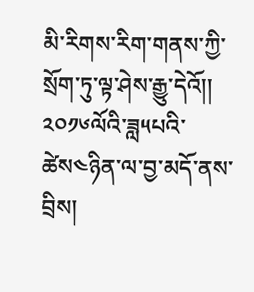མི་རིགས་རིག་གནས་ཀྱི་སྲོག་ཏུ་ལྟ་ཤེས་རྒྱུ་དེའོ།། ༢༠༡༦ལོའི་ཟླ༥པའི་ཚེས༤ཉིན་ལ་བྱ་མདོ་ནས་བྲིས།